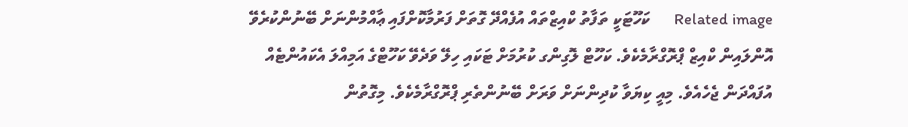Related image      ކަހޫޓަކީ ތަފާތު ކްއިޒްތައް އުފެއްދޭ ގޮތަށް ފަރުމާކޮށްފައި ޢާއްމުންނަށް ބޭނުންކުރެވޭ އޮންލައިން ކްއިޒް ޕްރޮގްރާމެކެވެ. ކަހޫޓް ލޮގިންގ ކުރުމަށް ޓަކައި ހިލޭ ވަދެވޭ ކަހޫޓްގެ އަމިއްލަ އެކައުންޓެއް އުފައްދަން ޖެހެއެވެ. މިއީ ކިޔަވާ ކުދިންނަށް ވަރަށް ބޭނުންތެރި ޕްރޮގްރާމެކެވެ. މިގޮތުން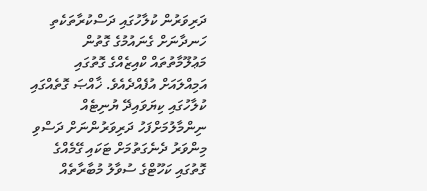ދަރިވަރުން ކުލާހުގައި ދަސްކުރާތަކެތި ހަނދާނަށް ގެނައުމުގެ ގޮތުން މަޢުލޫމާތުތައް ކްއިޒެއްގެ ގޮތުގައި އަމިއްލައަށް އުފެއްދެއެވެ. ޚާއްޞަ ގޮތެއްގައި ކުލާހުގައި ކިޔަވައިދޭ ޔުނިޓެއް ނިންމާލުމަށްފަހު ދަރިވަރުންނަށް ދަސްވި މިންވަރު ދެނެގަތުމަށް ޓަކައި ގޭމެއްގެ ގޮތުގައި ކަހޫޓްގެ ސުވާލު މުބާރާތެއް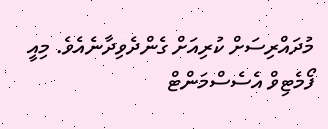މުދައްރިސަށް ކުރިއަށް ގެންދެވިދާނެއެވެ. މިއީ ފޯމެޓިވް އެސެސްމަންޓް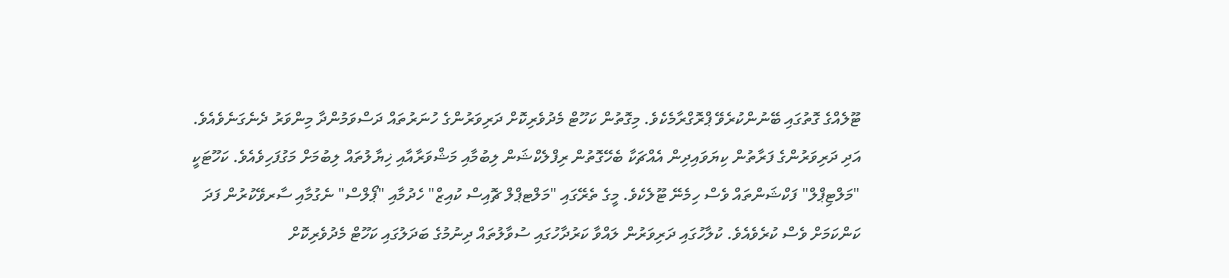ޓޫލެއްގެ ގޮތުގައި ބޭނުންކުރެވޭ ޕްރޮގްރާމެކެވެ. މިގޮތުން ކަހޫޓް މެދުވެރިކޮށް ދަރިވަރުންގެ ހުނަރުތައް ދަސްވަމުންދާ މިންވަރު ދެނެގަނެވެއެވެ. އަދި ދަރިވަރުންގެ ފަރާތުން ކިޔަވައިދިން އެއްޗަކާ ބެހޭގޮތުން ރިފްލެކްޝަން ލިބުމާއި މަޝްވަރާއާއި ޚިޔާލުތައް ލިބުމަށް މަގުފަހިވެއެވެ. ކަހޫޓަކީ "މަލްޓިޕްލް" ފަކްޝަންތައް ވެސް ހިމެނޭ ޓޫލެކެވެ. މީގެ ތެރޭގައި "މަލްޓޕްލް ޗޮއިސް ކުއިޒް" ހެދުމާއި "ޕޯލްސް" ނެގުމާއި ސާރވޭކުރުން ފަދަ ކަންކަމަށް ވެސް ކުރެވެއެވެ. ކުލާހުގައި ދަރިވަރުން ލައްވާ ކަރުދާހުގައި ސުވާލުތައް ދިނުމުގެ ބަދަލުގައި ކަހޫޓް މެދުވެރިކޮށް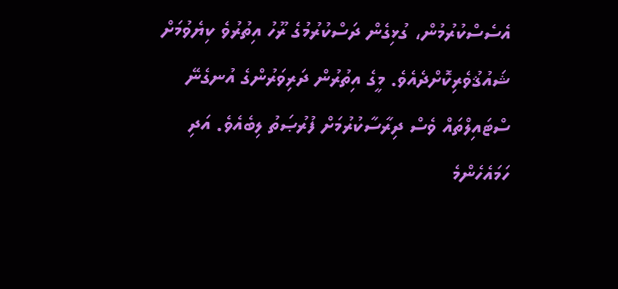އެސެސްކުރުމުން، ގުޅިގެން ދަސްކުރުމުގެ ރޫހު އިތުރުވެ ކިޔެވުމަށް ޝައުޤުވެރިކޮށްދެއެވެ. މީގެ އިތުރުން ދަރިވަރުންގެ އުނގެނޭ ސްޓައިލްތައް ވެސް ދިރާސާކުރުމަށް ފުރުޞަތު ލިބެއެވެ. އަދި ހަމައެހެންމެ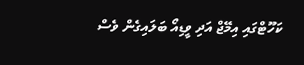ކަހޫޓްގައި އިމޭޖް އަދި ވީޑިއޯ ބަލައިގެން ވެސް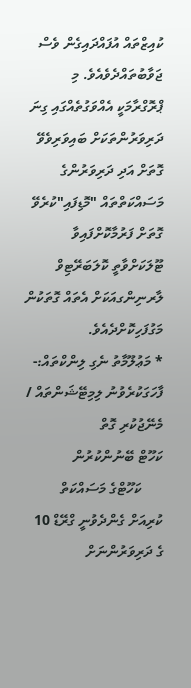ކުއިޒްތައް އުފައްދައިގެން ވެސް ޖަވާބުތައްދެވެއެވެ. މި ޕްރޮގްރާމަކީ އެއްވަގުތެއްގައި ގިނަ ދަރިވަރުންތަކަށް ބައިވަރިވެވޭ ގޮތަށް އަދި ދަރިވަރުންގެ މަސައްކަތްތައް "މޮޑިފައި"ކުރެވޭ ގޮތަށް ފަރުމާކޮށްފައިވާ ޓޫލަކަށްވާތީ ކޮލަބަރޭޓިވް ލާރނިންގއަކަށް އެތައް ގޮތަކުން މަގުފަހިކޮށްދެއެވެ.
* މަޢުލޫމާތު ނެގި ލިންކްތައް:-
ފާހަގަކުރެވުނު ލިމިޓޭޝަންތައް / މެނޭޖުކުރި ގޮތް
ކަހޫޓް ބޭނުންކުރުން
      ކަހޫޓްގެ މަސައްކަތް ކުރިއަށް ގެންދެވުނީ ގްރޭޑް 10 ގެ ދަރިވަރުންނަށް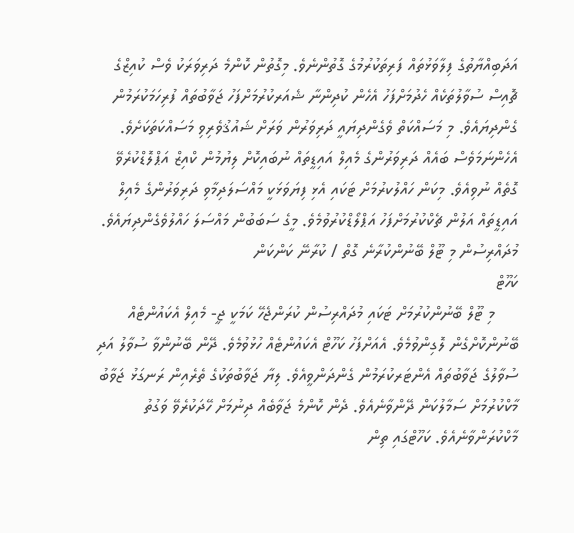އަދަބިއްޔާތުގެ ފިލާވަޅުތައް ފަރިތަކުރުމުގެ ގޮތުންނެވެ. މިގޮތުން ކޮންމެ ދަރިވަރަކު ވެސް ކުއިޒްގެ ޗޮއިސް ސުވާލުތަކެއް ހެދުމަށްފަހު އެހެން ކުދިންނާ ޝެއަރކުރުމަށްފަހު ޖަވާބުތައް ފުރިހަމަކުރަމުން ގެންދިޔައެވެ. މި މަސައްކަތް ވެގެންދިޔައީ ދަރިވަރުން ވަރަށް ޝައުޤުވެރިވި މަސައްކަތަކަށެވެ. އެހެންނަމަވެސް ބައެއް ދަރިވަރުންގެ މެއިލް އައިޑީތައް ނުބައިކޮށް ލިޔުމުން ކްއިޒް އަޕްލޮޑްކުރެވޭ ގޮތެއް ނުވިއެވެ. މިކަން ހައްލުކރުމަށް ޓަކައި އެޅި ފިޔަވަޅަކީ މައްސަލަދިމާވި ދަރިވަރުންގެ މެއިލް އައިޑީތައް އަލުން ޗެކްކުރުމަށްފަހު އަޕްލޯޑްކުރުވުމެވެ. މީގެ ސަބަބުން މައްސަލަ ހައްލުވެގެންދިޔައެވެ.
މުދައްރިސުން މި ޓޫލް ބޭނުންކުރާނެ ގޮތް / ކުރާނޭ ކަންކަން
ކަހޫޓް
     މި ޓޫލް ބޭނުންކުރުމަށް ޓަކައި މުދައްރިސުން ކުރަންޖެހޭ ކަމަކީ ޖީ- މެއިލް އެކައުންޓެއް ބޭނުންކޮށްގެން ލޮގިންވުމެވެ. އެއަށްފަހު ކަހޫޓް އެކައުންޓެއް ހުޅުވުމެވެ. ދޭން ބޭނުންވާ ސުވާލު އަދި ސުވާލުގެ ޖަވާބުތައް އެންޓަރކުރަމުން ގެންދަންވީއެވެ. ލިޔާ ޖަވާބުތަކުގެ ތެރެއިން ރަނގަޅު ޖަވާބު މާކްކުރުމަށް ސަމާލުކަން ދޭންވާނެއެވެ. ދެން ކޮންމެ ޖަވާބެއް ދިނުމަށް ހޭދަކުރެވޭ ވަގުތު މާކްކުރަންވާނެއެވެ. ކަހޫޓްގައި ތިން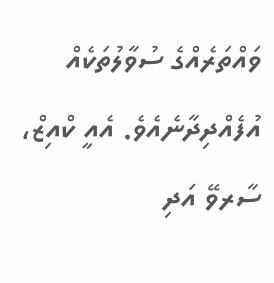ވައްތަރެއްގެ ސުވާލުތަކެއް އުފެއްދިދާނެއެވެ. އެއީ ކްއިޒް، ސާރވޭ އަދި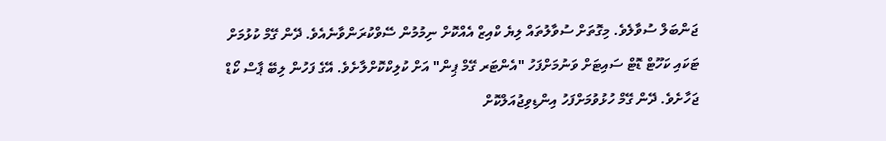ޖަންބަލް ސުވާލެވެ. މިގޮތަށް ސުވާލުތައް ލިޔެ ކްއިޒް އެއްކޮށް ނިމުމުން ސޭވްކުރަންވާނެއެވެ. ދޭން ގޭމް ކުޅުމަށް ޓަކައި ކަހޫޓް ޑޮޓް ސައިޓަށް ވަނުމަށްފަހު "އެންޓަރ ގޭމް ޕިން" އަށް ކުލިކްކޮށްލާށެވެ. އޭގެ ފަހުން ލިބޭ ޕާސް ކޯޑް ޖަހާށެވެ. ދޭން ގޭމް ހުޅުވުމަށްފަހު އިންޑިވިޖުއަލްކޮށް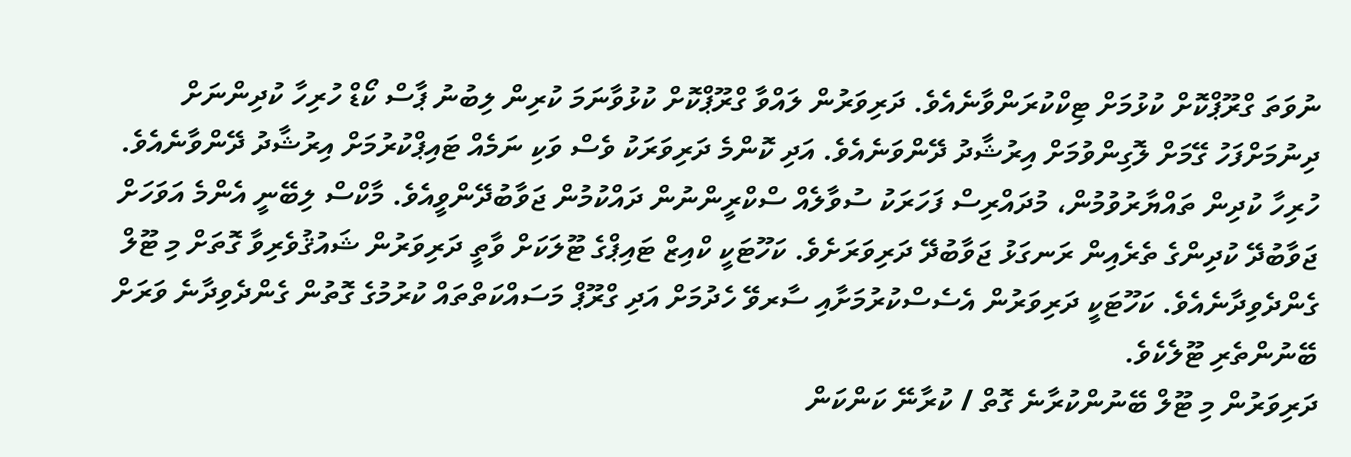ނުވަތަ ގްރޫޕްކޮށް ކުޅުމަށް ޓިކްކުރަންވާނެއެވެ. ދަރިވަރުން ލައްވާ ގްރޫޕްކޮށް ކުޅުވާނަމަ ކުރިން ލިބުނު ޕާސް ކޯޑް ހުރިހާ ކުދިންނަށް ދިނުމަށްފަހު ގޭމަށް ލޮގިންވުމަށް އިރުޝާދު ދޭންވަނެއެވެ. އަދި ކޮންމެ ދަރިވަރަކު ވެސް ވަކި ނަމެއް ޓައިޕްކުރުމަށް އިރުޝާދު ދޭންވާނެއެވެ. ހުރިހާ ކުދިން ތައްޔާރުވުމުން، މުދައްރިސް ފަހަރަކު ސުވާލެއް ސްކްރީންނުން ދައްކުމުން ޖަވާބުދޭންވީއެވެ. މާކްސް ލިބޭނީ އެންމެ އަވަހަށް ޖަވާބުދޭ ކުދިންގެ ތެރެއިން ރަނގަޅު ޖަވާބުދޭ ދަރިވަރަށެވެ. ކަހޫޓަކީ ކްއިޒް ޓައިޕްގެ ޓޫލަކަށް ވާތީ ދަރިވަރުން ޝައުޤުވެރިވާ ގޮތަށް މި ޓޫލް ގެންދެވިދާނެއެވެ. ކަހޫޓަކީ ދަރިވަރުން އެސެސްކުރުމަށާއި ސާރވޭ ހެދުމަށް އަދި ގްރޫޕް މަސައްކަތްތައް ކުރުމުގެ ގޮތުން ގެންދެވިދާނެ ވަރަށް ބޭނުންތެރި ޓޫލެކެވެ.
ދަރިވަރުން މި ޓޫލް ބޭނުންކުރާނެ ގޮތް / ކުރާނޭ ކަންކަން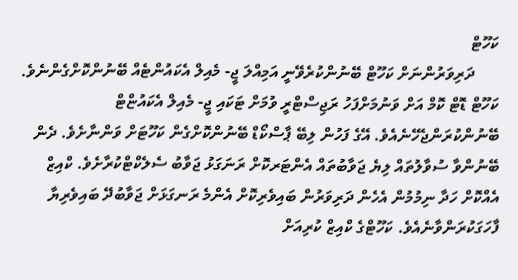ކަހޫޓް
      ދަރިވަރުންނަށް ކަހޫޓް ބޭނުންކުރެވޭނީ އަމިއްލަ ޖީ- މެއިލް އެކައުންޓެއް ބޭނުންކޮށްގެންނެވެ. ކަހޫޓް ޑޮޓް ކޮމް އަށް ވަނުމަށްފަހު ރަޖިސްޓްރީ ވުމަށް ޓަކައި ޖީ- މެއިލް އެކައުޏްޓް ބޭނުންކުރަންޖެހޭނެއެވެ. އޭގެ ފަހުން ލިބޭ ޕާސްކޯޑް ބޭނުންކޮށްގެން ކަހޫޓަށް ވަންނާށެވެ. ދެން ބޭނުންވާ ސުވާލުތައް ލިޔެ ޖަވާބުތައް އެންޓަރކޮށް ރަނަގަޅު ޖަވާބު ސެލެކްޓްކުރާށެވެ. ކްއިޒް އެއްކޮށް ހަދާ ނިމުމުން އެހެން ދަރިވަރުން ބައިވެރިކޮށް އެންމެ ރަނގަޅަށް ޖަވާބުދޭ ބައިވެރިޔާ ފާހަގަކުރަންވާނެއެވެ. ކަހޫޓްގެ ކްއިޒް ކުރިއަށް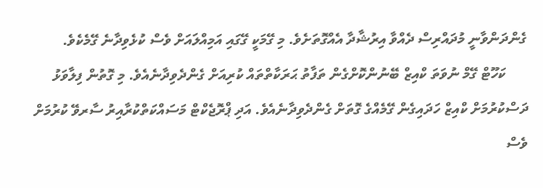ގެންދަންވާނީ މުދައްރިސް ދެއްވާ އިރުޝާދާ އެއްގޮތަށެވެ. މި ގޭމަކީ ގޭގައި އަމިއްލައަށް ވެސް ކުޅެވިދާނެ ގޭމެކެވެ.
      ކަހޫޓް ގޭމް ނުވަތަ ކްއިޒް ބޭނުންކޮށްގެން ތަފާތު ޙަރަކާތްތައް ކުރިއަށް ގެންދެވިދާނެއެވެ. މި ގޮތުން ފިލާވަޅު ދަސްކުރުމަށް ކްއިޒް ހަދައިގެން ގޭމެއްގެ ގޮތަށް ގެންދެވިދާނެއެވެ. އަދި ޕްރޮޖެކްޓް މަސައްކަތްކުރާއިރު ސާރވޭ ކުރުމަށް ވެސް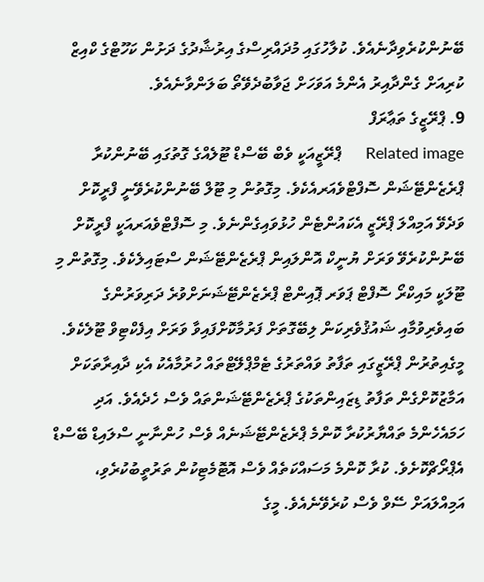ބޭނުންކުރެވިދާނެއެވެ. ކުލާހުގައި މުދައްރިސްގެ އިރުޝާދުގެ ދަށުން ކަހޫޓްގެ ކްއިޒް ކުރިއަށް ގެންދާއިރު އެންމެ އަވަހަށް ޖަވާބުދެވޭތޯ ބަލަންވާނެއެވެ.
9. ޕްރޭޒީގެ ތަޢާރަފް
Related image      ޕްރޭޒީއަކީ ވެބް ބޭސްޑް ޓޫލެއްގެ ގޮތުގައި ބޭނުންކުރާ ޕްރެޒެންޓޭޝަން ސޮފްޓްވެއަރއެކެވެ. މިގޮތުން މި ޓޫލް ބޭނުންކުރެވޭނީ ފްރީކޮށް ވަދެވޭ އަމިއްލަ ޕްރޭޒީ އެކައުންޓެން ހުޅުވައިގެންނެވެ. މި ސޮފްޓްވެއަރއަކީ ފްރީކޮށް ބޭނުންކުރެވޭ ވަރަށް ޔުނީކް އޮންލައިން ޕްރެޒެންޓޭޝަން ސްޓައިލެކެވެ. މިގޮތުން މި ޓޫލަކީ މައިކްރޯ ސޮފްޓް ޕަވަރ ޕޮއިންޓް ޕްރެޒެންޓޭޝަނަށްވުރެ ދަރިވަރުންގެ ބައިވެރިވުމާއި ޝައުޤުވެރިކަން ލިބޭގޮތަށް ފަރުމާކޮށްފައިވާ ވަރަށް އިފެކްޓިވް ޓޫލެކެވެ. މީގެއިތުރުން ޕްރޭޒީގައި ތަފާތު ވައްތަރުގެ ޓެމްޕްލޭޓްތައް ހުރުމާއެކު އެކި ދާއިރާތަކަށް އަމާޒުކޮށްގެން ތަފާތު ޑިޒައިންތަކުގެ ޕްރެޒެންޓޭޝަންތައް ވެސް ހެދެއެވެ. އަދި ހަމައެހެންމެ ތައްޔާރުކުރާ ކޮންމެ ޕްރެޒެންޓޭޝަނެއް ވެސް ހުންނާނީ ސްލައިޑް ބޭސްޑް އެޕްރޯޗްކޮށެވެ. ކުރާ ކޮންމެ މަސައްކަތެއް ވެސް އޮޓޮމެޓިކުން ތަރުތީބުކުރެވި، އަމިއްލައަށް ސޭވް ވެސް ކުރެވޭނެއެވެ. މީގެ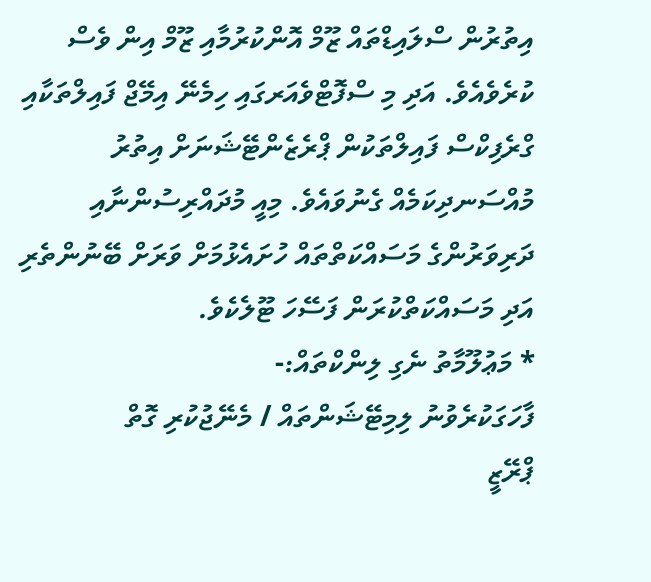އިތުރުން ސްލައިޑްތައް ޒޫމް އޮންކުރުމާއި ޒޫމް އިން ވެސް ކުރެވެއެވެ. އަދި މި ސްފޮޓްވެއަރގައި ހިމެނޭ އިމޭޖް ފައިލްތަކާއި ގްރެފިކްސް ފައިލްތަކުން ޕްރެޒެންޓޭޝަނަށް އިތުރު މުއްސަނދިކަމެއް ގެނުވައެވެ. މިއީ މުދައްރިސުންނާއި ދަރިވަރުންގެ މަސައްކަތްތައް ހުށައެޅުމަށް ވަރަށް ބޭނުންތެރި އަދި މަސައްކަތްކުރަން ފަސޭހަ ޓޫލެކެވެ.
* މަޢުލޫމާތު ނެގި ލިންކްތައް:-
ފާހަގަކުރެވުނު ލިމިޓޭޝަންތައް / މެނޭޖުކުރި ގޮތް
ޕްރޭޒީ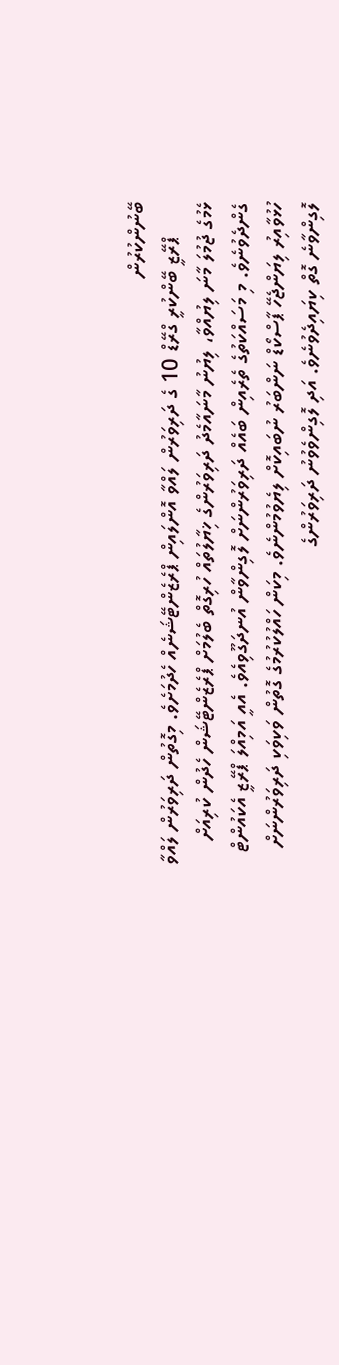ބޭނުންކުރުން
      ޕްރޭޒީ ބޭންކުރީ ގްރޭޑް 10 ގެ ދަރިވަރުން ލައްވާ އޮންލައިން ޕްރެޒެންޓޭޝަނެއް ހެދުމަށެވެ. މިގޮތުން ދަރިވަރުން ލައްވާ ޅެމުގެ ޖުމުލަ މާނަ ލިޔުއްވާ، ލިޔުނު މާނައާމެދު ދަރިވަރުންގެ ޚިޔާލުތައް ހުރިގޮތް ބެލުމަށް ޕްރެޒެންޓޭޝަން ހެދުން ކުރިއަށް ގެންދެވުނެވެ. މި މަސައްކަތުގެ ތެރެއިން ބައެއް ދަރިވަރުންނަށް ލޮގިންވާން އުނދަގޫވިއެވެ. އެއީ އަމިއްލަ ޕްރޭޒީ އެކައުންޓް ހުޅުވާއިރު ލިޔަންޖެހޭ ޕާސްކޯޑް ނަންބަރު ނުބައިކޮށް ލިޔެވުމުންނެވެ. މިކަން ހައްލުކުރުމުގެ ގޮތުން ވަކިވަކި ދަރިވަރުންނަށް ލޮގިންވާނެ ގޮތް ކިޔައިދެވުނެވެ. އަދި ލޮގިންވެވުނު ދަރިވަރުންގެ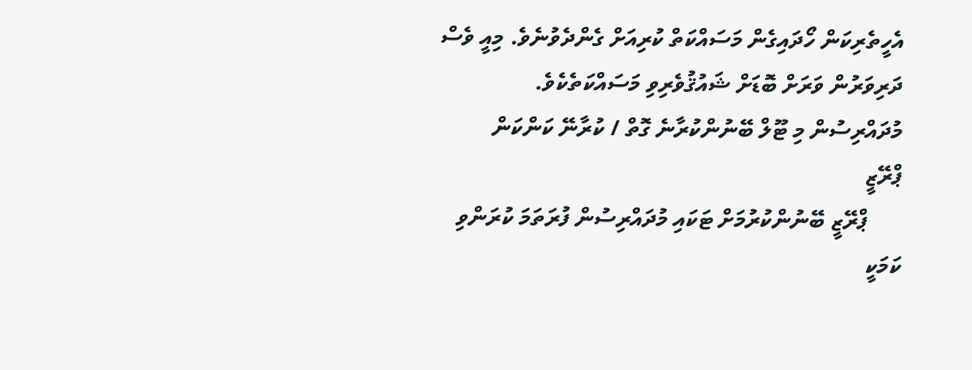އެހީތެރިކަން ހޯދައިގެން މަސައްކަތް ކުރިއަށް ގެންދެވުނެވެ. މިއީ ވެސް ދަރިވަރުން ވަރަށް ބޮޑަށް ޝައުޤުވެރިވި މަސައްކަތެކެވެ.
މުދައްރިސުން މި ޓޫލް ބޭނުންކުރާނެ ގޮތް / ކުރާނޭ ކަންކަން
ޕްރޭޒީ
      ޕްރޭޒީ ބޭނުންކުރުމަށް ޓަކައި މުދައްރިސުން ފުރަތަމަ ކުރަންވި ކަމަކީ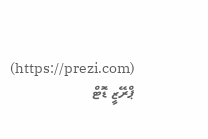(https://prezi.com) ޕްރޭޒީ ޑޮޓް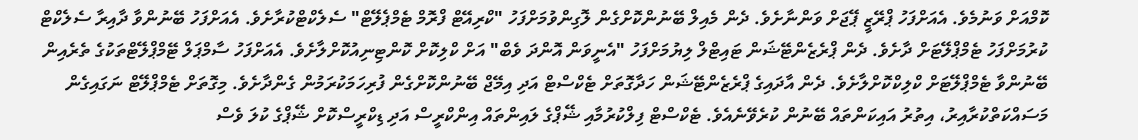ކޮމްއަށް ވަނުމެވެ. އެއަށްފަހު ޕްރޭޒީ ޕޭޖަށް ވަންނާށެވެ. ދެން މެއިލް ބޭނުންކޮށްގެން ލޮގިންވުމަށްފަހު "ކްރިއޭޓް ފްރޮމް ޓެމްޕެލޭޓް" ސެލެކްޓްކުރާށެވެ. އެއަށްފަހު ބޭނުންވާ ދާއިރާ ސެލެކްޓް ކުރުމަށްފަހު ޓެމްޕްލޭޓަށް ދާށެވެ. ދެން ޕްރެޒެންޓޭޝަން ޓައިޓްލް ލިޔުމަށްފަހު "އެނީވަން އޮންދަ ވެބް" އަށް ކްލިކޮށް ކޮންޓިނިއުކޮށްލާށެވެ. އެއަށްފަހު ސާމްޕަލް ޓޭމްޕްލޭޓްތަކުގެ ތެރެއިން ބޭނުންވާ ޓެމްޕްލޭޓަށް ކްލިކްކޮށްލާށެވެ. ދެން އާދައިގެ ޕްރެޒެންޓޭޝަން ހަދާގޮތަށް ޓެކްސްޓް އަދި އިމޭޖް ބޭނުންކޮށްގެން ފުރިހަމަކުރަމުން ގެންދާށެވެ. މިގޮތަށް ޓެމްޕްލޭޓް ނަގައިގެން މަސައްކަތްކުރާއިރު، އިތުރު އައިކަންތައް ބޭނުން ކުރެވޭނެއެވެ. ޓެކްސްޓް ފިލްކުރުމާއި ޝޭޕްގެ ލައިންތައް އިންކްރީސް އަދި ޑިކްރީސްކޮށް ޝޭޕްގެ ކުލަ ވެސް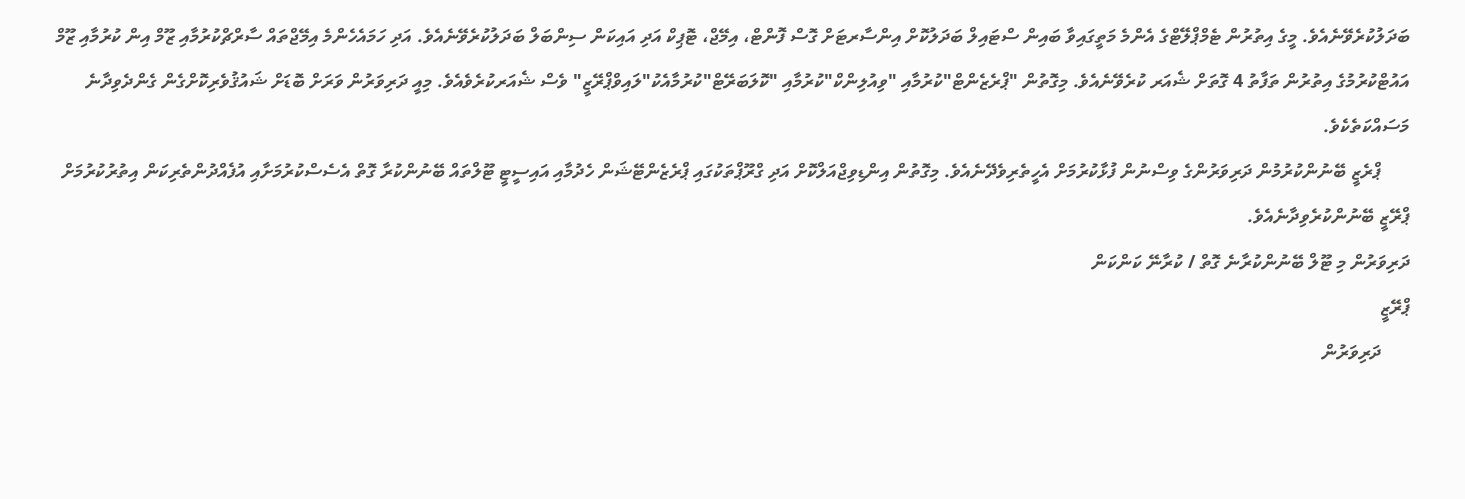ބަދަލުކުރެވޭނެއެވެ. މީގެ އިތުރުން ޓެމްޕްލޭޓްގެ އެންމެ މަތީގައިވާ ބައިން ސްޓައިލް ބަދަލުކޮށް އިންސާރޓަށް ގޮސް ފޮންޓް، އިމޭޖް، ޓޮޕިކް އަދި އައިކަން ސިންބަލް ބަދަލުކުރެވޭނެއެވެ. އަދި ހަމައެހެންމެ އިމޭޖްތައް ސާރްޗްކުރުމާއި ޒޫމް އިން ކުރުމާއި ޒޫމް އައުޓްކުރުމުގެ އިތުރުން ތަފާތު 4 ގޮތަށް ޝެއަރ ކުރެވޭނެއެވެ. މިގޮތުން "ޕްރެޒެންޓް"ކުރުމާއި "ވިއުލިންކް"ކުރުމާއި "ކޮލަބަރޭޓް"ކުރުމާއެކު"ލައިވްޕްރޭޒީ" ވެސް ޝެއަރކުރެވެއެވެ. މިއީ ދަރިވަރުން ވަރަށް ބޮޑަށް ޝައުޤުވެރިކޮށްގެން ގެންދެވިދާނެ މަސައްކަތެކެވެ.
      ޕްރެޒީ ބޭނުންކުރުމުން ދަރިވަރުންގެ ވިސްނުން ފުޅާކުރުމަށް އެހީތެރިވެދޭނެއެވެ. މިގޮތުން އިންޑިވިޖްއަލްކޮށް އަދި ގްރޫޕްތަކުގައި ޕްރެޒެންޓޭޝަން ހެދުމާއި އައިސީޓީ ޓޫލްތައް ބޭނުންކުރާ ގޮތް އެސެސްކުރުމަށާއި އުފެއްދުންތެރިކަން އިތުރުކުރުމަށް ޕްރޭޒީ ބޭނުންކުރެވިދާނެއެވެ.
ދަރިވަރުން މި ޓޫލް ބޭނުންކުރާނެ ގޮތް / ކުރާނޭ ކަންކަން
ޕްރޭޒީ
      ދަރިވަރުން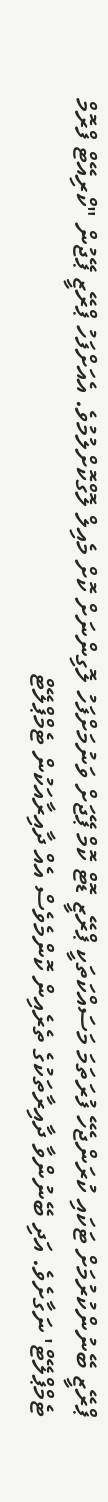ޕްރޭޒީ ބޭނުންކުރުމަށް ޓަކައި ކުރަންޖެހޭ ފުރަތަމަ މަސައްކަތަކީ ޕްރޭޒީ ޑޮޓް ކޮމް ޕޭޖަށް ވަނުމަށްފަހު ލޮގިންނަށް ކޮށް މެއިލް ލޮގްކޮށްލުމުވެ. އެއަށްފަހު ޕްރޭޒީ ޕޭޖުން "ކްރިއޭޓް ފްރޮމް ޓެމްޕްލޭޓް' ނަގާށެވެ. އަދި ބޭނުންވާ ދާއިރާތަކުގެ ތެރެއިން ކޮންމެވެސް އެއް ދާއިރާއަކުން ޓެމްޕްލޭޓް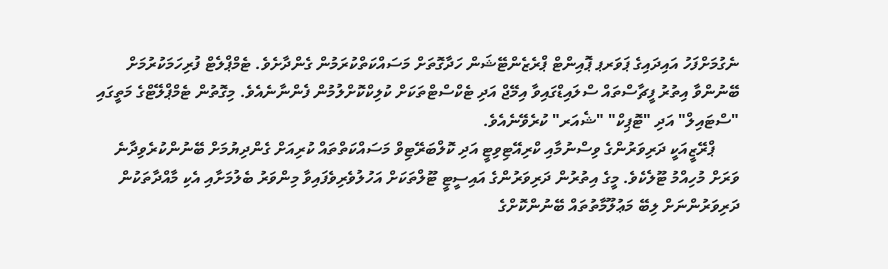ނެގުމަށްފަހު އައިދައިގެ ޕަވަރޕ ޕޮއިންޓް ޕްރެޒެންޓޭޝަން ހަދާގޮތަށް މަސައްކަތްކުރަމުން ގެންދާށެވެ. ޓެމްޕްލެޓް ފުރިހަމަކުރުމަށް ބޭނުންވާ އިތުރު ފީޗާސްތައް ސްލައިޑްގައިވާ އިމޭޖް އަދި ޓެކްސްޓްތަކަށް ކުލިކްކޮށްލުމުން ފެންނާނެއެވެ. މިގޮތުން ޓެމްޕްލޭޓްގެ މަތީގައި "ސްޓައިލް" އަދި "ޓޮޕިކް" "ޝެއަރ" ކުރެވޭނެއެވެ.
      ޕްރޭޒީއަކީ ދަރިވަރުންގެ ވިސްނުމާއި ކްރިއޭޓިވިޓީ އަދި ކޮލްބަރޭޓިވް މަސައްކަތްތައް ކުރިއަށް ގެންދިޔުމަށް ބޭނުންކުރެވިދާނެ ވަރަށް މުހިއްމު ޓޫލެކެވެ. މީގެ އިތުރުން ދަރިވަރުންގެ އައިސީޓީ ޓޫލްތަކަށް އަހުލުވެރިވެފައިވާ މިންވަރު ބެލުމަށާއި އެކި މާއްދާތަކުން ދަރިވަރުންނަށް ލިބޭ މަޢުލޫމާތުތައް ބޭނުންކޮށްގެ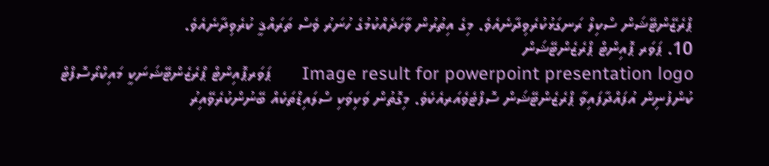ޕްރެޒޭންޓޭޝަން ސްކިލް ރަނގަޅުކުރެވިދާނެއެވެ. މިގެ އިތުރުން ވާހަދެއްކުމުގެ ހުނަރު ވެސް ތަރައްޤީ ކުރެވިދާނެއެވެ.
10. ޕަވަރ ޕޮއިންޓް ޕްރެޒެންޓޭޝަން
Image result for powerpoint presentation logo      ޕަވަރޕޮއިންޓް ޕްރެޒެންޓޭޝަނަކީ މައިކްރޯސޮފްޓް ކުންފުނިން އުފައްދާފައިވާ ޕްރެޒެންޓޭޝަން ސޮފްޓެވެއަރއެކެވެ. މިގޮތުން ވަކިވަކި ސްލައިޑްތަކެއް ބޭނުންކުރެވޭއިރު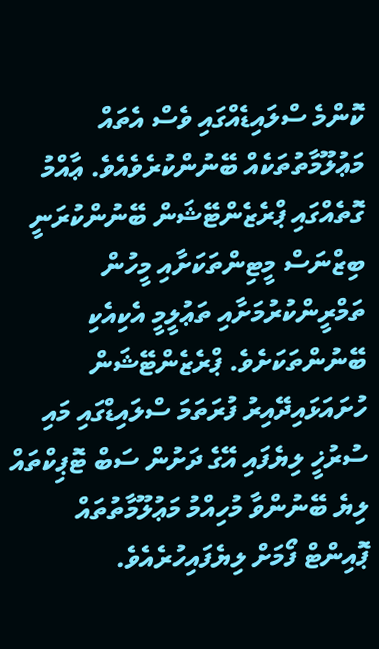ކޮންމެ ސްލައިޑެއްގައި ވެސް އެތައް މަޢުލޫމާތުތަކެއް ބޭނުންކުރެވެއެވެ. ޢާއްމު ގޮތެއްގައި ޕްރެޒެންޓޭޝަން ބޭނުންކުރަނީ ބިޒްނަސް މީޓިންތަކަށާއި މީހުން ތަމްރީންކުރުމަށާއި ތަޢުލީމީ އެކިއެކި ބޭނުންތަކަށެވެ. ޕްރެޒެންޓޭޝަން ހުށައަޅައިދޭއިރު ފުރަތަމަ ސްލައިޑްގައި މައި ސުރުޚީ ލިޔެފައި އޭގެ ދަށުން ސަބް ޓޮޕިކްތައް ލިޔެ ބޭނުންވާ މުހިއްމު މަޢުލޫމާތުތައް ޕޮއިންޓް ފޯމަށް ލިޔެފައިހުރެއެވެ.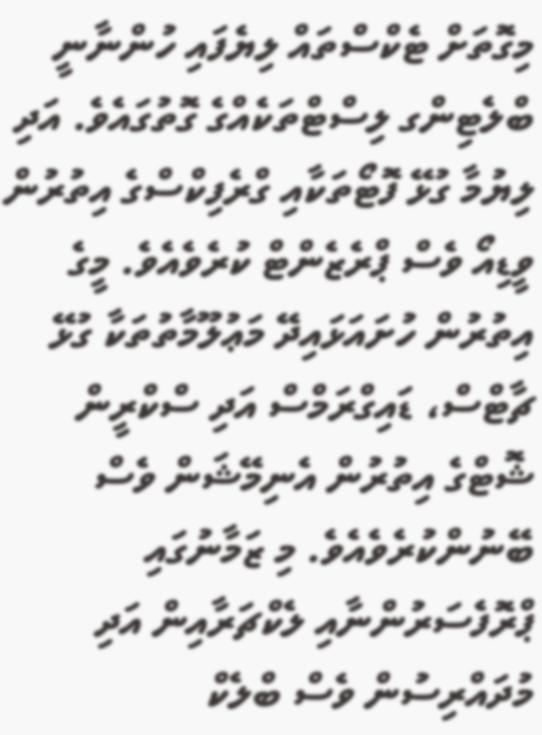މިގޮތަށް ޓެކްސްތައް ލިޔެފައި ހުންނާނީ ބްލެޓިންގ ލިސްޓްތަކެއްގެ ގޮތުގައެވެ. އަދި ލިޔުމާ ގުޅޭ ފޮޓޯތަކާއި ގްރެފިކްސްގެ އިތުރުން ވީޑިއޯ ވެސް ޕްރެޒެންޓް ކުރެވެއެވެ. މީގެ އިތުރުން ހުށައަޅައިދޭ މަޢުލޫމާތުތަކާ ގުޅޭ ޗާޓްސް، ޑައިގްރަމްސް އަދި ސްކްރީން ޝޮޓްގެ އިތުރުން އެނިމޭޝަން ވެސް ބޭނުންކުރެވެއެވެ. މި ޒަމާނުގައި ޕްރޮފެސަރުންނާއި ލެކްޗަރާއިން އަދި މުދައްރިސުން ވެސް ބްލެކް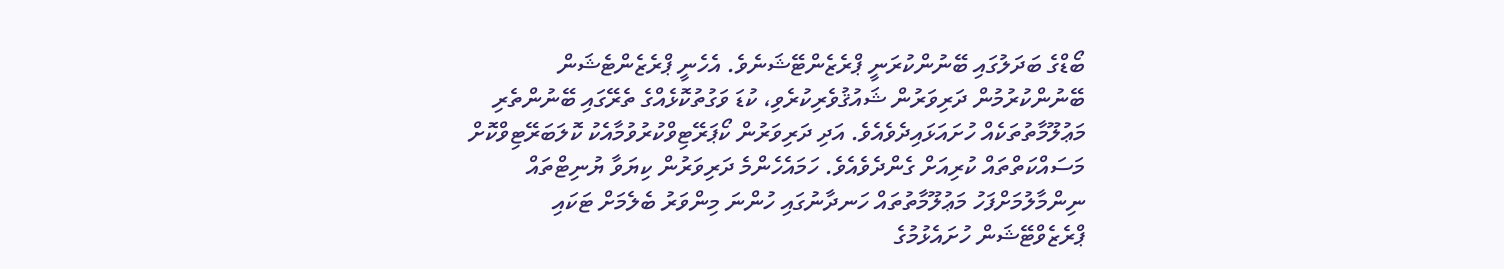ބޯޑްގެ ބަދަލުގައި ބޭނުންކުރަނީ ޕްރެޒެންޓޭޝަނެވެ. އެހެނީ ޕްރެޒެންޓެޝަން ބޭނުންކުރުމުން ދަރިވަރުން ޝައުޤުވެރިކުރެވި، ކުޑަ ވަގުތުކޮޅެއްގެ ތެރޭގައި ބޭނުންތެރި މަޢުލޫމާތުތަކެއް ހުށައަޅައިދެވެއެވެ. އަދި ދަރިވަރުން ކޯޕަރޭޓިވްކުރުވުމާއެކު ކޮލަބަރޭޓިވްކޮށް މަސައްކަތްތައް ކުރިއަށް ގެންދެވެއެވެ. ހަމައެހެންމެ ދަރިވަރުން ކިޔަވާ ޔުނިޓްތައް ނިންމާލުމަށްފަހު މަޢުލޫމާތުތައް ހަނދާނުގައި ހުންނަ މިންވަރު ބެލެމަށް ޓަކައި ޕްރެޒެވްޓޭޝަން ހުށައެޅުމުގެ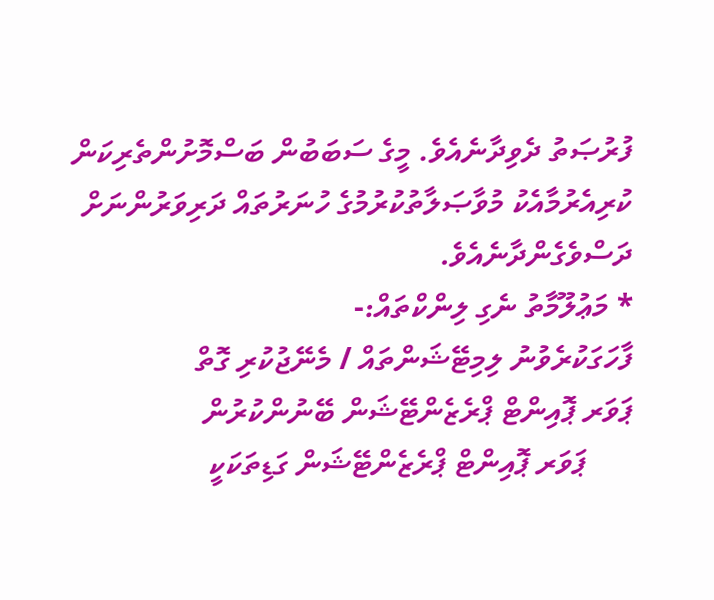ފުރުޞަތު ދެވިދާނެއެވެ. މީގެ ސަބަބުން ބަސްމޮށުންތެރިކަން ކުރިއެރުމާއެކު މުވާޞަލާތުކުރުމުގެ ހުނަރުތައް ދަރިވަރުންނަށް ދަސްވެގެންދާނެއެވެ.
* މަޢުލޫމާތު ނެގި ލިންކްތައް:-
ފާހަގަކުރެވުނު ލިމިޓޭޝަންތައް / މެނޭޖުކުރި ގޮތް
ޕަވަރ ޕޮއިންޓް ޕްރެޒެންޓޭޝަން ބޭނުންކުރުން
      ޕަވަރ ޕޮއިންޓް ޕްރެޒެންޓޭޝަން ގަޑިތަކަކީ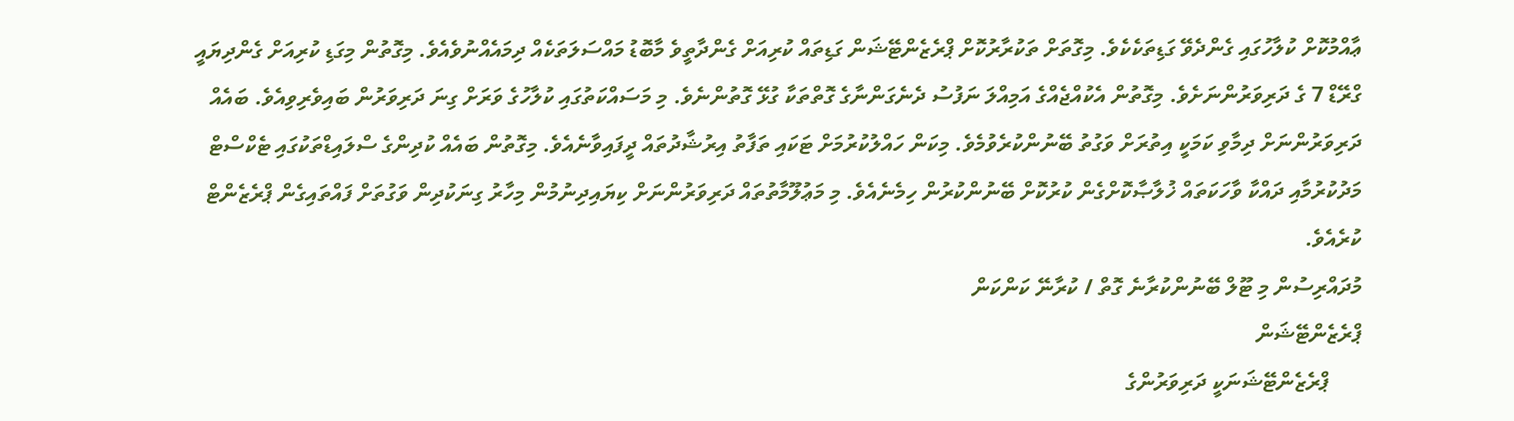ޢާއްމުކޮށް ކުލާހުގައި ގެންދެވޭ ގަޑިތަކެކެވެ. މިގޮތަށް ތަކުރާރުކޮށް ޕްރެޒެންޓޭޝަން ގަޑިތައް ކުރިއަށް ގެންދާތީވެ މާބޮޑު މައްސަލަތަކެއް ދިމައެއްނުވެއެވެ. މިގޮތުން މިގަޑި ކުރިއަށް ގެންދިޔައީ ގްރޭޑް 7 ގެ ދަރިވަރުންނަށެވެ. މިގޮތުން އެކުއްޖެއްގެ އަމިއްލަ ނަފުސު ދެނެގަންނާގެ ގޮތްތަކާ ގުޅޭ ގޮތުންނެވެ. މި މަސައްކަތުގައި ކުލާހުގެ ވަރަށް ގިނަ ދަރިވަރުން ބައިވެރިވިއެވެ. ބައެއް ދަރިވަރުންނަށް ދިމާވި ކަމަކީ އިތުރަށް ވަގުތު ބޭނުންކުރެވުމެވެ. މިކަން ހައްލުކުރުމަށް ޓަކައި ތަފާތު އިރުޝާދުތައް ދީފައިވާނެއެވެ. މިގޮތުން ބައެއް ކުދިންގެ ސްލައިޑްތަކުގައި ޓެކްސްޓް މަދުކުރުމާއި ދައްކާ ވާހަކަތައް ޚުލާޞާކޮށްގެން ކުރުކޮށް ބޭނުންކުރުން ހިމެނެއެވެ. މި މަޢުލޫމާތުތައް ދަރިވަރުންނަށް ކިޔައިދިނުމުން މިހާރު ގިނަކުދިން ވަގުތަށް ފައްތައިގެން ޕްރެޒެންޓް ކުރެއެވެ.
މުދައްރިސުން މި ޓޫލް ބޭނުންކުރާނެ ގޮތް / ކުރާނޭ ކަންކަން
ޕްރެޒެންޓޭޝަން
      ޕްރެޒެންޓޭޝަނަކީ ދަރިވަރުންގެ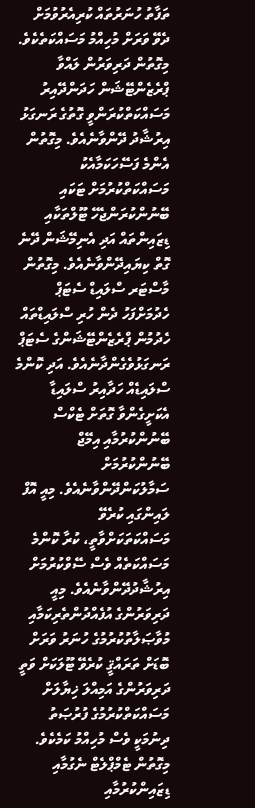ތަފާތު ހުނަރުތައް ކުރިއެރުވުމަށް ދެވޭ ވަރަށް މުހިއްމު މަސައްކަތެކެވެ. މިގޮތުން ދަރިވަރުން ލައްވާ ޕްރެޒެންޓޭޝަން ހަދަންދޭއިރު މަސައްކަތްކުރަންވީ ގޮތުގެ ރަނގަޅު އިރުޝާދު ދޭންވާނެއެވެ. މިގޮތުން އެންމެ ފަސޭހަކަމާއެކު މަސައްކަތްކުރުމަށް ޓަކައި ބޭނުންކުރަންޖެހޭ ޓޫލްތަކާއި ޑިޒައިންތައް އަދި އެނިމޭޝަން ދޭނެ ގޮތް ކިޔައިދޭންވާނެއެވެ. މިގޮތުން މާސްޓަރ ސްލައިޑް ސެޓަޕް ހެދުމަށްފަހު ދެން ހުރި ސްލައިޑްތައް ހެދުމުން ޕްރެޒެންޓޭޝަންގެ ސެޓަޕް ރަނގަޅުވެގެންދާނެއެވެ. އަދި ކޮންމެ ސްލައިޑެއް ހަދާއިރު ސްލައިޑާ އެކަށީގެންވާ ގޮތަށް ޓެކްސް ބޭނުންކުރުމާއި އިމޭޖް ބޭނުންކުރުމަށް ސަމާލުކަންދޭންވާނެއެވެ. މިއީ އޮފް ލައިންގައި ކުރެވޭ މަސައްކަތަކަށްވާތީ، ކުރާ ކޮންމެ މަސައްކަތެއް ވެސް ސޭވްކުރުމަށް އިރުޝާދުދޭންވާނެއެވެ. މިއީ ދަރިވަރުންގެ އުފެއްދުންތެރިކަމާއި މުވާޞަލާތުކުރުމުގެ ހުނަރު ވަރަށް ބޮޑަށް ތަރައްޤީ ކުރެވޭ ޓޫލަކަށް ވަތީ ދަރިވަރުންގެ އަމިއްލަ ޚިޔާލަށް މަސައްކަތްކުރުމުގެ ފުރުޞަތު ދިނުމަކީ ވެސް މުހިއްމު ކަމެކެވެ. މިގޮތުން ޓެމްޕްލެޓް ނެގުމާއި ޑިޒައިންކުރުމާއި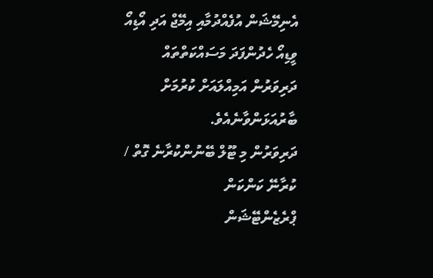އެނިމޭޝަން އުފެއްދުމާއި އިމޭޖް އަދި އޯޑިއޯ ވީޑިއޯ ހެދުންފަދަ މަސައްކަތްތައް ދަރިވަރުން އަމިއްލައަށް ކުރުމަށް ބާރުއަޅަންވާނެއެވެ.
ދަރިވަރުން މި ޓޫލް ބޭނުންކުރާނެ ގޮތް / ކުރާނޭ ކަންކަން
ޕްރެޒެންޓޭޝަން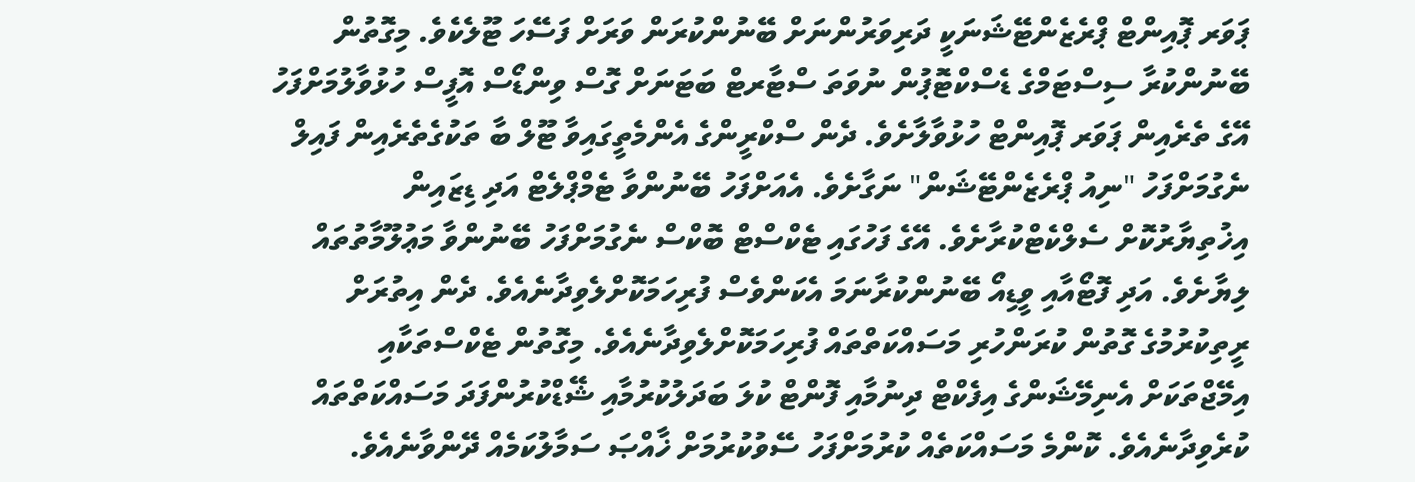ޕަވަރ ޕޮއިންޓް ޕްރެޒެންޓޭޝަނަކީ ދަރިވަރުންނަށް ބޭނުންކުރަން ވަރަށް ފަސޭހަ ޓޫލެކެވެ. މިގޮތުން ބޭނުންކުރާ ސިސްޓަމްގެ ޑެސްކްޓޮޕުން ނުވަތަ ސްޓާރޓް ބަޓަނަށް ގޮސް ވިންޑޯސް އޮފީސް ހުޅުވާލުމަށްފަހު އޭގެ ތެރެއިން ޕަވަރ ޕޮއިންޓް ހުޅުވާލާށެވެ. ދެން ސްކްރީންގެ އެންމެތީގައިވާ ޓޫލް ބާ ތަކުގެތެރެއިން ފައިލް ނެގުމަށްފަހު "ނިއު ޕްރެޒެންޓޭޝަން" ނަގާށެވެ. އެއަށްފަހު ބޭނުންވާ ޓެމްޕްލެޓް އަދި ޑިޒައިން އިޚުތިޔާރުކޮށް ސެލްކެޓްކުރާށެވެ. އޭގެ ފަހުގައި ޓެކްސްޓް ބޮކްސް ނެގުމަށްފަހު ބޭނުންވާ މަޢުލޫމާތުތައް ލިޔާށެވެ. އަދި ފޮޓޯއާއި ވީޑިއޯ ބޭނުންކުރާނަމަ އެކަންވެސް ފުރިހަމަކޮށްލެވިދާނެއެވެ. ދެން އިތުރަށް ރީތިކުރުމުގެ ގޮތުން ކުރަންހުރި މަސައްކަތްތައް ފުރިހަމަކޮށްލެވިދާނެއެވެ. މިގޮތުން ޓެކްސްތަކާއި އިމޭޖްތަކަށް އެނިމޭޝަންގެ އިފެކްޓް ދިނުމާއި ފޮންޓް ކުލަ ބަދަލުކުރުމާއި ޝޭޑްކުރުންފަދަ މަސައްކަތްތައް ކުރެވިދާނެއެވެ. ކޮންމެ މަސައްކަތެއް ކުރުމަށްފަހު ސޭވުކުރުމަށް ޚާއްޞަ ސަމާލުކަމެއް ދޭންވާނެއެވެ.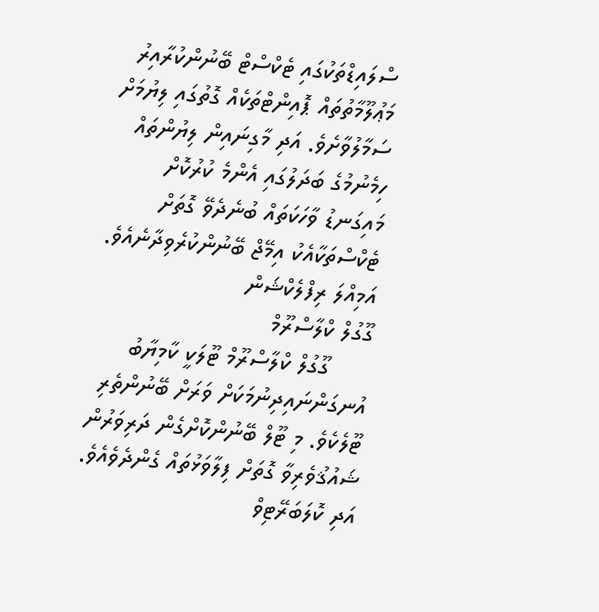ސްލައިޑްތަކުގައި ޓެކްސްޓް ބޭނުންކުރާއިރު މަޢުލޫމާތުތައް ޕޮއިންޓްތަކެއް ގޮތުގައި ލިޔުމަށް ސަމާލުވާށެވެ. އަދި މާގިނައިން ލިޔުންތައް ހިމެނުމުގެ ބަދަލުގައި އެންމެ ކުރުކޮށް މައިގަނޑު ވާހަކަތައް ބުނެދެވޭ ގޮތަށް ޓެކްސްތަކާއެކު އިމޭޖް ބޭނުންކުރެވިދާނެއެވެ.
އަމިއްލަ ރިފްލެކްޝަން
ގޫގުލް ކްލާސްރޫމް
      ގޫގުލް ކްލާސްރޫމް ޓޫލަކީ ކާމިޔާބު އުނގަންނައިދިނުމަކަށް ވަރަށް ބޭނުންތެރި ޓޫލެކެވެ. މި ޓޫލް ބޭނުންކޮށްގެން ދަރިވަރުން ޝައުޤުވެރިވާ ގޮތަށް ފިލާވަޅުތައް ގެންދެވެއެވެ. އަދި ކޮލަބަރޭޓިވް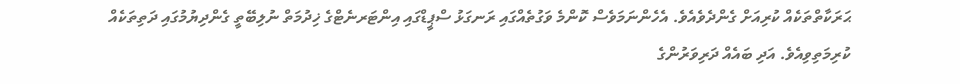ޙަރަކާތްތަކެއް ކުރިއަށް ގެންދެވެއެވެ. އެހެންނަމަވެސް ކޮންމެ ވަގުތެއްގައި ރަނގަޅު ސްޕީޑްގައި އިންޓަރނެޓްގެ ޚިދުމަތް ނުލިބޭތީ ގެންދިޔުމުގައި ދަތިތަކެއް ކުރިމަތިވިއެވެ. އަދި ބައެއް ދަރިވަރުންގެ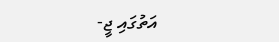އަތުގައި ޖީ-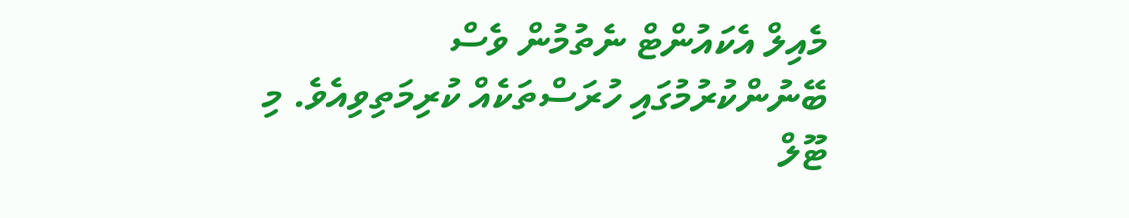މެއިލް އެކައުންޓް ނެތުމުން ވެސް ބޭނުންކުރުމުގައި ހުރަސްތަކެއް ކުރިމަތިވިއެވެ. މި ޓޫލް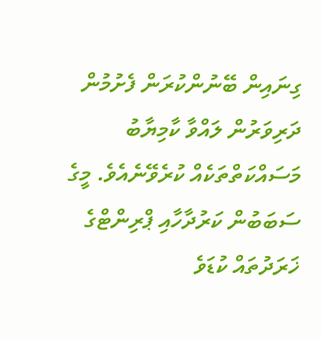ގިނައިން ބޭނުންކުރަން ފެށުމުން ދަރިވަރުން ލައްވާ ކާމިޔާބު މަސައްކަތްތަކެއް ކުރެވޭނެއެވެ. މީގެ ސަބަބުން ކަރުދާހާއި ޕްރިންޓްގެ ޚަރަދުތައް ކުޑަވެ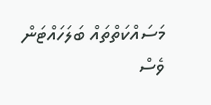މަސައްކަތްތައް ބަލަހައްޓަން ވެސް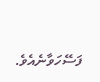ފަސޭހަވާނެއެވެ.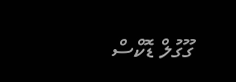ގޫގުލް ޑޮކްސް